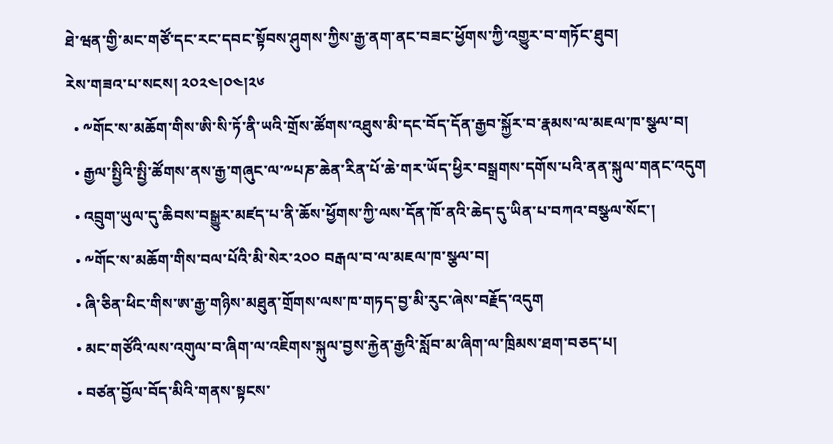ཐེ་ཝན་གྱི་མང་གཙོ་དང་རང་དབང་སྟོབས་ཤུགས་ཀྱིས་རྒྱ་ནག་ནང་བཟང་ཕྱོགས་ཀྱི་འགྱུར་བ་གཏོང་ཐུབ།
རེས་གཟའ་པ་སངས། ༢༠༢༤།༠༤།༢༦
  • ༸གོང་ས་མཆོག་གིས་ཨི་སི་ཏོ་ནི་ཡའི་གྲོས་ཚོགས་འཐུས་མི་དང་བོད་དོན་རྒྱབ་སྐྱོར་བ་རྣམས་ལ་མཇལ་ཁ་སྩལ་བ།
  • རྒྱལ་སྤྱིའི་སྤྱི་ཚོགས་ནས་རྒྱ་གཞུང་ལ་༸པཎ་ཆེན་རིན་པོ་ཆེ་གར་ཡོད་ཕྱིར་བསྒྲགས་དགོས་པའི་ནན་སྐུལ་གནང་འདུག
  • འབྲུག་ཡུལ་དུ་ཆིབས་བསྒྱུར་མཛད་པ་ནི་ཆོས་ཕྱོགས་ཀྱི་ལས་དོན་ཁོ་ནའི་ཆེད་དུ་ཡིན་པ་བཀའ་བསྩལ་སོང་།
  • ༸གོང་ས་མཆོག་གིས་བལ་པོའི་མི་སེར་༢༠༠ བརྒལ་བ་ལ་མཇལ་ཁ་སྩལ་བ།
  • ཞི་ཅིན་ཕིང་གིས་ཨ་རྒྱ་གཉིས་མཐུན་གྲོགས་ལས་ཁ་གཏད་བྱ་མི་རུང་ཞེས་བརྗོད་འདུག
  • མང་གཙོའི་ལས་འགུལ་བ་ཞིག་ལ་འཇིགས་སྐུལ་བྱས་རྐྱེན་རྒྱའི་སློབ་མ་ཞིག་ལ་ཁྲིམས་ཐག་བཅད་པ།
  • བཙན་བྱོལ་བོད་མིའི་གནས་སྟངས་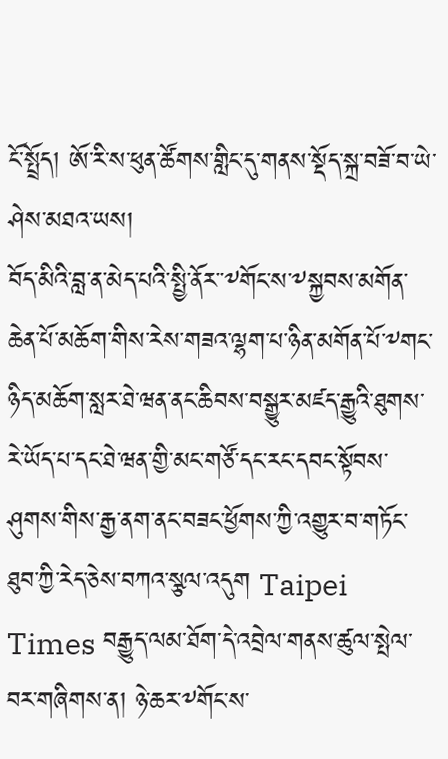ངོ་སྤྲོད། ཨོ་རི་ས་ཕུན་ཚོགས་གླིང་དུ་གནས་སྡོད་སྐྲ་བཟོ་བ་ཡེ་ཤེས་མཐའ་ཡས།
བོད་མིའི་བླ་ན་མེད་པའི་སྤྱི་ནོར་་༸གོང་ས་༸སྐྱབས་མགོན་ཆེན་པོ་མཆོག་གིས་རེས་གཟའ་ལྷག་པ་ཉིན་མགོན་པོ་༸གང་ཉིད་མཆོག་སླར་ཐེ་ཝན་ནང་ཆིབས་བསྒྱུར་མཛད་རྒྱུའི་ཐུགས་རེ་ཡོད་པ་དང་ཐེ་ཝན་གྱི་མང་གཙོ་དང་རང་དབང་སྟོབས་ཤུགས་གིས་རྒྱ་ནག་ནང་བཟང་ཕྱོགས་ཀྱི་འགྱུར་བ་གཏོང་ཐུབ་ཀྱི་རེད་ཅེས་བཀའ་སྩལ་འདུག Taipei Times བརྒྱུད་ལམ་ཐོག་དེ་འབྲེལ་གནས་ཚུལ་སྤེལ་བར་གཞིགས་ན། ཉེ་ཆར་༸གོང་ས་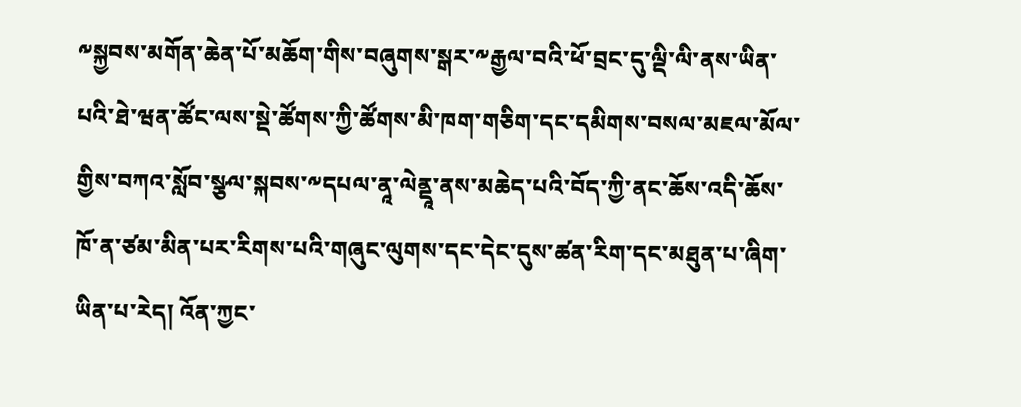༸སྐྱབས་མགོན་ཆེན་པོ་མཆོག་གིས་བཞུགས་སྒར་༸རྒྱལ་བའི་ཕོ་བྲང་དུ་ལྡི་ལི་ནས་ཡིན་པའི་ཐེ་ཝན་ཚོང་ལས་སྡེ་ཚོགས་ཀྱི་ཚོགས་མི་ཁག་གཅིག་དང་དམིགས་བསལ་མཇལ་མོལ་གྱིས་བཀའ་སློབ་སྩལ་སྐབས་༸དཔལ་ནཱ་ལེནྡཱ་ནས་མཆེད་པའི་བོད་ཀྱི་ནང་ཆོས་འདི་ཆོས་ཁོ་ན་ཙམ་མིན་པར་རིགས་པའི་གཞུང་ལུགས་དང་དེང་དུས་ཚན་རིག་དང་མཐུན་པ་ཞིག་ཡིན་པ་རེད། འོན་ཀྱང་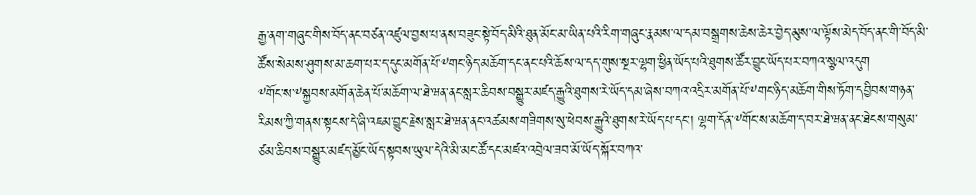རྒྱ་ནག་གཞུང་གིས་བོད་ནང་བཙན་འཛུལ་བྱས་པ་ནས་བཟུང་སྟེ་བོད་མིའི་ཐུན་མོང་མ་ཡིན་པའི་རིག་གཞུང་རྣམས་ལ་དམ་བསྒྲགས་ཆེས་ཆེར་བྱེད་མུས་ལ་ལྟོས་མེད་བོད་ནང་གི་བོད་མི་ཚོས་སེམས་ཤུགས་མ་ཆག་པར་ད་དུང་མགོན་པོ་༸གང་ཉིད་མཆོག་དང་ནང་པའི་ཆོས་ལ་དད་གུས་སྔར་ལྷག་ཕྱིན་ཡོད་པའི་ཐུགས་ཚོར་བྱུང་ཡོད་པར་བཀའ་སྩལ་འདུག
༸གོང་ས་༸སྐྱབས་མགོན་ཆེན་པོ་མཆོག་ལ་ཐེ་ཝན་ནང་སླར་ཆིབས་བསྒྱུར་མཛད་རྒྱུའི་ཐུགས་རེ་ཡོད་དམ་ཞེས་བཀའ་འདྲིར་མགོན་པོ་༸གང་ཉིད་མཆོག་གིས་ཏོག་དབྱིབས་གཉན་རིམས་ཀྱི་གནས་སྟངས་དེ་ཞི་འཇམ་བྱུང་རྗེས་སླར་ཐེ་ཝན་ནང་འཚམས་གཟིགས་སུ་ཕེབས་རྒྱུའི་ཐུགས་རེ་ཡོད་པ་དང་། ལྷག་དོན་༸གོང་ས་མཆོག་ད་བར་ཐེ་ཝན་ནང་ཐེངས་གསུམ་ཙམ་ཆིབས་བསྒྱུར་མཛད་མྱོང་ཡོད་སྟབས་ཡུལ་དེའི་མི་མང་ཚོ་དང་མཛའ་འབྲེལ་ཟབ་མོ་ཡོད་སྐོར་བཀའ་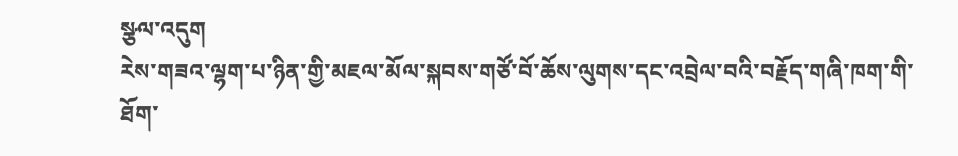སྩལ་འདུག
རེས་གཟའ་ལྷག་པ་ཉིན་གྱི་མཇལ་མོལ་སྐབས་གཙོ་བོ་ཆོས་ལུགས་དང་འབྲེལ་བའི་བརྗོད་གཞི་ཁག་གི་ཐོག་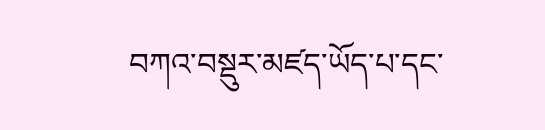བཀའ་བསྡུར་མཛད་ཡོད་པ་དང་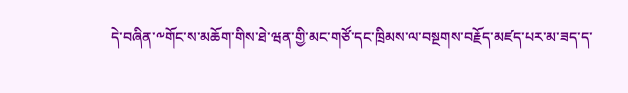དེ་བཞིན་༸གོང་ས་མཆོག་གིས་ཐེ་ཝན་གྱི་མང་གཙོ་དང་ཁྲིམས་ལ་བསྔགས་བརྗོད་མཛད་པར་མ་ཟད་ད་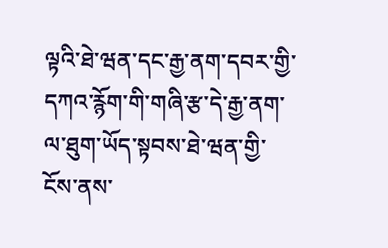ལྟའི་ཐེ་ཝན་དང་རྒྱ་ནག་དབར་གྱི་དཀའ་རྙོག་གི་གཞི་རྩ་དེ་རྒྱ་ནག་ལ་ཐུག་ཡོད་སྟབས་ཐེ་ཝན་གྱི་ངོས་ནས་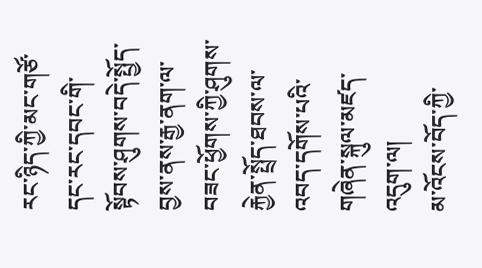རང་ཉིད་ཀྱི་མང་གཙོ་དང་རང་དབང་གི་སྟོབས་ཤུགས་བདེ་སྤྱོད་བྱས་ནས་རྒྱ་ནག་ལ་བཟང་ཕྱོགས་ཀྱི་ཤུགས་རྐྱེན་སྤྲོད་ཐབས་ལ་འབད་དགོས་པའི་གཞེན་སྐུལ་མཛད་འདུག་ལ།
མ་འོངས་བོད་ཀྱི་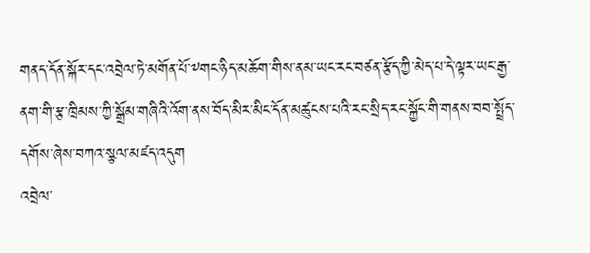གནད་དོན་སྐོར་དང་འབྲེལ་ཏེ་མགོན་པོ་༸གང་ཉིད་མཆོག་གིས་ནམ་ཡང་རང་བཙན་རྩོད་ཀྱི་མེད་པ་དེ་ལྟར་ཡང་རྒྱ་ནག་གི་རྩ་ཁྲིམས་ཀྱི་སྒྲོམ་གཞིའི་འོག་ནས་བོད་མིར་མིང་དོན་མཚུངས་པའི་རང་སྲིད་རང་སྐྱོང་གི་གནས་བབ་སྤྲོད་དགོས་ཞེས་བཀའ་སྩལ་མཛད་འདུག
འབྲེལ་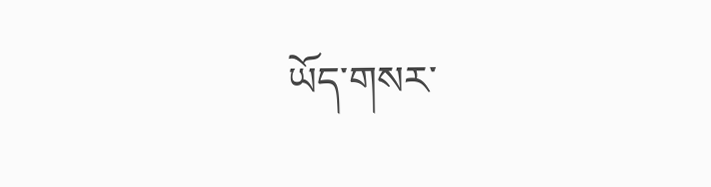ཡོད་གསར་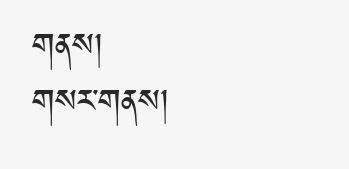གནས།
གསར་གནས།